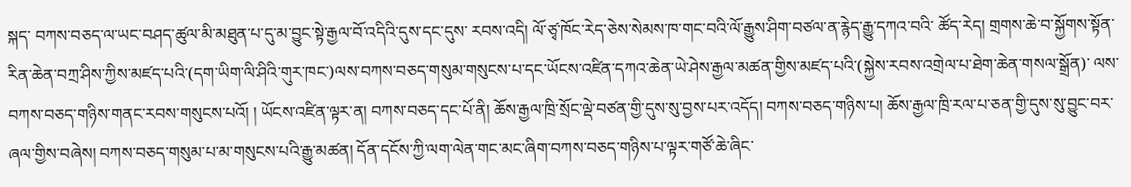སྐད་ བཀས་བཅད་ལ་ཡང་བཤད་ཚུལ་མི་མཐུན་པ་དུ་མ་བྱུང་སྟེ་རྒྱལ་བོ་འདིའི་དུས་དང་དུས་ རབས་འདི། ལོ་ཙྭ་ཁོང་རེད་ཅེས་སེམས་ཁ་གང་བའི་ལོ་རྒྱུས་ཤིག་བཙལ་ན་རྙེད་རྒྱུ་དཀའ་བའི་ ཚོད་རེད། གྲགས་ཆེ་བ་སྐྱོགས་སྟོན་རིན་ཆེན་བཀྲ་ཤིས་ཀྱིས་མཛད་པའི་(དག་ཡིག་ལི་ཤིའི་གུར་ཁང་)ལས་བཀས་བཅད་གསུམ་གསུངས་པ་དང་ཡོངས་འཛིན་དཀའ་ཆེན་ཡེ་ཤེས་རྒྱལ་མཚན་གྱིས་མཛད་པའི་(སྐྱེས་རབས་འགྲེལ་པ་ཐེག་ཆེན་གསལ་སྒྲོན)་ ལས་བཀས་བཅད་གཉིས་གནང་རབས་གསུངས་པའོ། ། ཡོངས་འཛིན་ལྟར་ན། བཀས་བཅད་དང་པོ་ནི། ཆོས་རྒྱལ་ཁྲི་སྲོང་ལྡེ་བཙན་གྱི་དུས་སུ་བྱས་པར་འདོད། བཀས་བཅད་གཉིས་པ། ཆོས་རྒྱལ་ཁྲི་རལ་པ་ཅན་གྱི་དུས་སུ་བྱུང་བར་ཞལ་གྱིས་བཞེས། བཀས་བཅད་གསུམ་པ་མ་གསུངས་པའི་རྒྱུ་མཚན། དོན་དངོས་ཀྱི་ལག་ལེན་གང་མང་ཞིག་བཀས་བཅད་གཉིས་པ་ལྟར་གཙོ་ཆེ་ཞིང་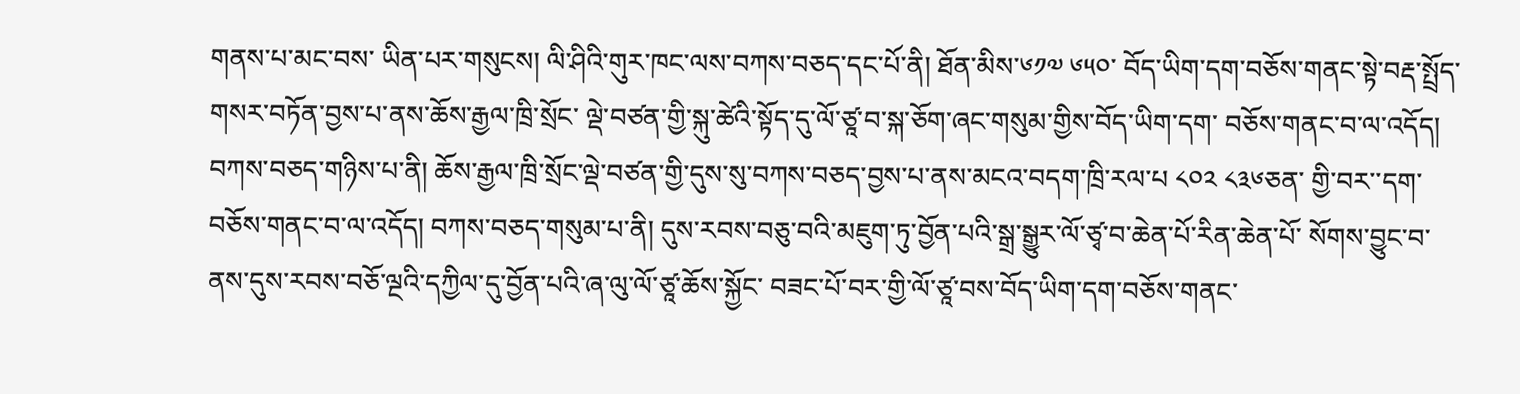གནས་པ་མང་བས་ ཡིན་པར་གསུངས། ལི་ཤིའི་གུར་ཁང་ལས་བཀས་བཅད་དང་པོ་ནི། ཐོན་མིས་༦༡༧ ༦༥༠་ བོད་ཡིག་དག་བཅོས་གནང་སྟེ་བརྡ་སྤྲོད་གསར་བཏོན་བྱས་པ་ནས་ཆོས་རྒྱལ་ཁྲི་སྲོང་ ལྡེ་བཙན་གྱི་སྐུ་ཚེའི་སྟོད་དུ་ལོ་ཙཱ་བ་སྐ་ཅོག་ཞང་གསུམ་གྱིས་བོད་ཡིག་དག་ བཅོས་གནང་བ་ལ་འདོད། བཀས་བཅད་གཉིས་པ་ནི། ཆོས་རྒྱལ་ཁྲི་སྲོང་ལྡེ་བཙན་གྱི་དུས་སུ་བཀས་བཅད་བྱས་པ་ནས་མངའ་བདག་ཁྲི་རལ་པ ༨༠༢ ༨༣༦ཅན་ གྱི་བར་་དག་བཅོས་གནང་བ་ལ་འདོད། བཀས་བཅད་གསུམ་པ་ནི། དུས་རབས་བཅུ་བའི་མཇུག་ཏུ་བྱོན་པའི་སྒྲ་སྒྱུར་ལོ་ཙྭ་བ་ཆེན་པོ་རིན་ཆེན་པོ་ སོགས་བྱུང་བ་ནས་དུས་རབས་བཅོ་ལྔའི་དཀྱིལ་དུ་བྱོན་པའི་ཞ་ལུ་ལོ་ཙཱ་ཆོས་སྐྱོང་ བཟང་པོ་བར་གྱི་ལོ་ཙཱ་བས་བོད་ཡིག་དག་བཅོས་གནང་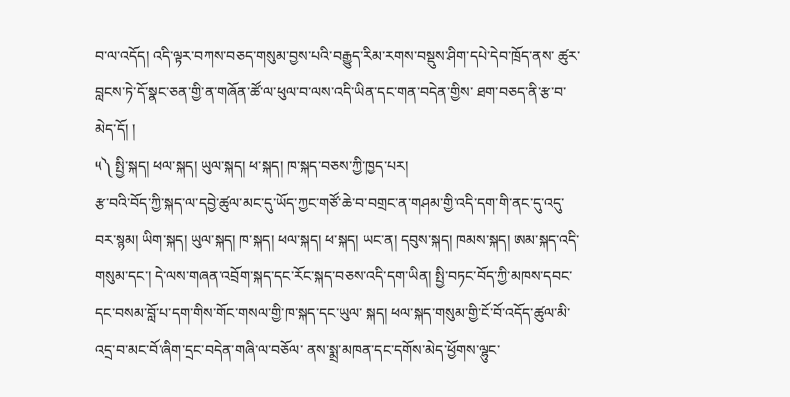བ་ལ་འདོད། འདི་ལྟར་བཀས་བཅད་གསུམ་བྱས་པའི་བརྒྱུད་རིམ་རགས་བསྡུས་ཤིག་དཔེ་དེབ་ཁྲོད་ནས་ ཚུར་བླངས་ཏེ་དོ་སྣང་ཅན་གྱི་ན་གཞོན་ཚོ་ལ་ཕུལ་བ་ལས་འདི་ཡིན་དང་གན་བདེན་གྱིས་ ཐག་བཅད་ནི་རྩ་བ་མེད་དོ། །
༥༽ སྤྱི་སྐད། ཕལ་སྐད། ཡུལ་སྐད། ཕ་སྐད། ཁ་སྐད་བཅས་ཀྱི་ཁྱད་པར།
རྩ་བའི་བོད་ཀྱི་སྐད་ལ་དབྱེ་ཚུལ་མང་དུ་ཡོད་ཀྱང་གཙོ་ཆེ་བ་བགྲང་ན་གཤམ་གྱི་འདི་དག་གི་ནང་དུ་འདུ་བར་སྙམ། ཡིག་སྐད། ཡུལ་སྐད། ཁ་སྐད། ཕལ་སྐད། ཕ་སྐད། ཡང་ན། དབུས་སྐད། ཁམས་སྐད། ཨམ་སྐད་འདི་གསུམ་དང་། དེ་ལས་གཞན་འབྲོག་སྐད་དང་རོང་སྐད་བཅས་འདི་དག་ཡིན། སྤྱི་བཏང་བོད་ཀྱི་མཁས་དབང་དང་བསམ་བློ་པ་དག་གིས་གོང་གསལ་གྱི་ཁ་སྐད་དང་ཡུལ་ སྐད། ཕལ་སྐད་གསུམ་གྱི་ངོ་བོ་འདོད་ཚུལ་མི་འདྲ་བ་མང་བོ་ཞིག་དྲང་བདེན་གཞི་ལ་བཅོལ་ ནས་སྨྲ་མཁན་དང་དགོས་མེད་ཕྱོགས་ལྷུང་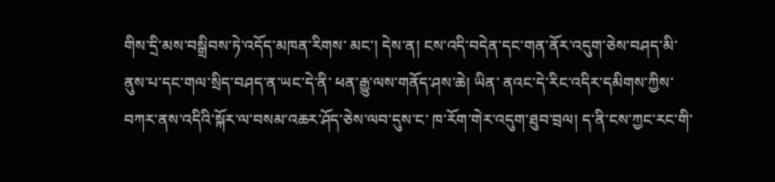གིས་དྲི་མས་བསྒྲིབས་ཏེ་འདོད་མཁན་རིགས་ མང་། དེས་ན། ངས་འདི་བདེན་དང་གན་ནོར་འདུག་ཅེས་བཤད་མི་ནུས་པ་དང་གལ་སྲིད་བཤད་ན་ཡང་དེ་ནི་ ཕན་རྒྱུ་ལས་གནོད་ཤས་ཆེ། ཡིན་ ནའང་དེ་རིང་འདིར་དམིགས་ཀྱིས་བཀར་ནས་འདིའི་སྐོར་ལ་བསམ་འཆར་ཤོད་ཅེས་ལབ་དུས་ང་ ཁ་རོག་གེར་འདུག་ཐུབ་བྲལ། ད་ནི་ངས་ཀྱང་རང་གི་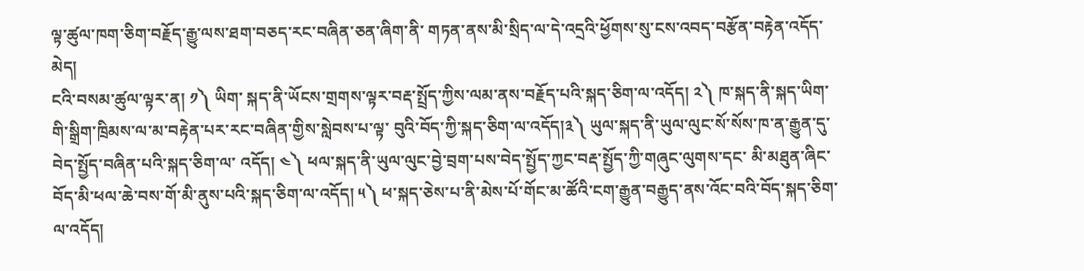ལྟ་ཚུལ་ཁག་ཅིག་བརྗོད་རྒྱུ་ལས་ཐག་བཅད་རང་བཞིན་ཅན་ཞིག་ནི་ གཏན་ནས་མི་སྲིད་ལ་དེ་འདྲའི་ཕྱོགས་སུ་ངས་འབད་བརྩོན་བརྟེན་འདོད་མེད།
ངའི་བསམ་ཚུལ་ལྟར་ན། ༡༽ ཡིག་ སྐད་ནི་ཡོངས་གྲགས་ལྟར་བརྡ་སྤྲོད་ཀྱིས་ལམ་ནས་བརྗོད་པའི་སྐད་ཅིག་ལ་འདོད། ༢༽ ཁ་སྐད་ནི་སྐད་ཡིག་གི་སྒྲིག་ཁྲིམས་ལ་མ་བརྟེན་པར་རང་བཞིན་གྱིས་སླེབས་པ་ལྟ་ བུའི་བོད་ཀྱི་སྐད་ཅིག་ལ་འདོད།༣༽ ཡུལ་སྐད་ནི་ཡུལ་ལུང་སོ་སོས་ཁ་ན་རྒྱུན་དུ་བེད་སྤྱོད་བཞིན་པའི་སྐད་ཅིག་ལ་ འདོད། ༤༽ ཕལ་སྐད་ནི་ཡུལ་ལུང་བྱེ་བྲག་པས་བེད་སྤྱོད་ཀྱང་བརྡ་སྤྱོད་ཀྱི་གཞུང་ལུགས་དང་ མི་མཐུན་ཞིང་བོད་མི་ཕལ་ཆེ་བས་གོ་མི་ནུས་པའི་སྐད་ཅིག་ལ་འདོད། ༥༽ ཕ་སྐད་ཅེས་པ་ནི་མེས་པོ་གོང་མ་ཚོའི་ངག་རྒྱུན་བརྒྱུད་ནས་འོང་བའི་བོད་སྐད་ཅིག་ ལ་འདོད།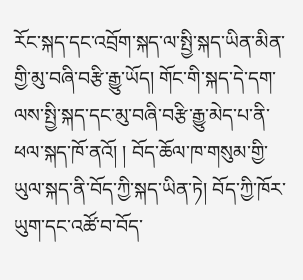རོང་སྐད་དང་འབྲོག་སྐད་ལ་སྤྱི་སྐད་ཡིན་མིན་གྱི་མུ་བཞི་བརྩི་རྒྱུ་ཡོད། གོང་གི་སྐད་དེ་དག་ལས་སྤྱི་སྐད་དང་མུ་བཞི་བརྩི་རྒྱུ་མེད་པ་ནི་ཕལ་སྐད་ཁོ་ནའོ། ། བོད་ཆོལ་ཁ་གསུམ་གྱི་ཡུལ་སྐད་ནི་བོད་ཀྱི་སྐད་ཡིན་ཏེ། བོད་ཀྱི་ཁོར་ཡུག་དང་འཚོ་བ་བོད་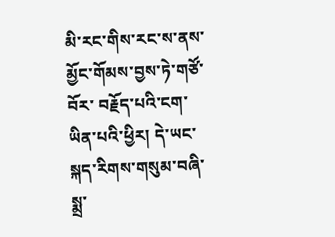མི་རང་གིས་རང་ས་ནས་མྱོང་གོམས་བྱས་ཏེ་གཙོ་བོར་ བརྗོད་པའི་ངག་ཡིན་པའི་ཕྱིར། དེ་ཡང་སྐད་རིགས་གསུམ་བཞི་སྨྲ་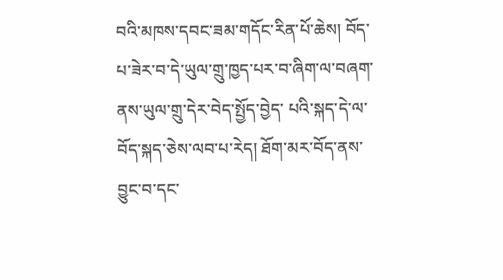བའི་མཁས་དབང་ཟམ་གདོང་རིན་པོ་ཆེས། བོད་པ་ཟེར་བ་དེ་ཡུལ་གྲུ་ཁྱད་པར་བ་ཞིག་ལ་བཞག་ནས་ཡུལ་གྲུ་དེར་བེད་སྤྱོད་བྱེད་ པའི་སྐད་དེ་ལ་བོད་སྐད་ཅེས་ལབ་པ་རེད། ཐོག་མར་བོད་ནས་བྱུང་བ་དང་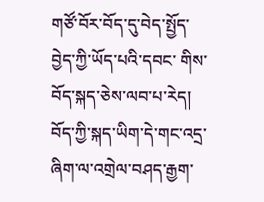གཙོ་བོར་བོད་དུ་བེད་སྤྱོད་བྱེད་ཀྱི་ཡོད་པའི་དབང་ གིས་བོད་སྐད་ཅེས་ལབ་པ་རེད། བོད་ཀྱི་སྐད་ཡིག་དེ་གང་འདྲ་ཞིག་ལ་འགྲེལ་བཤད་རྒྱག་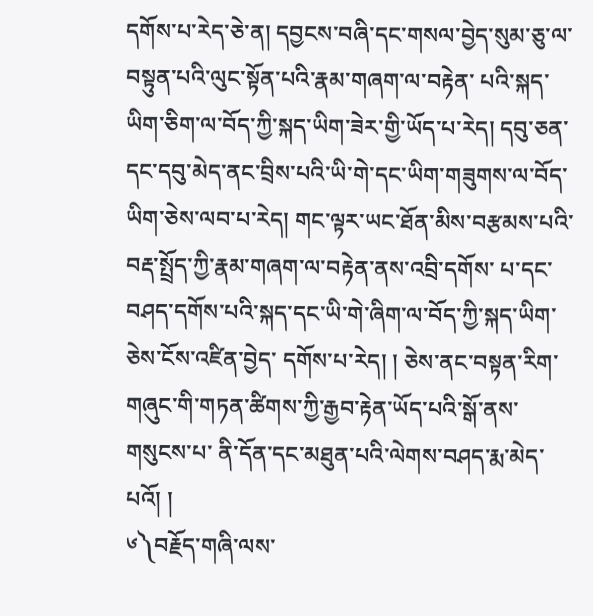དགོས་པ་རེད་ཅེ་ན། དབྱངས་བཞི་དང་གསལ་བྱེད་སུམ་ཅུ་ལ་བསྟུན་པའི་ལུང་སྟོན་པའི་རྣམ་གཞག་ལ་བརྟེན་ པའི་སྐད་ཡིག་ཅིག་ལ་བོད་ཀྱི་སྐད་ཡིག་ཟེར་གྱི་ཡོད་པ་རེད། དབུ་ཅན་དང་དབུ་མེད་ནང་བྲིས་པའི་ཡི་གེ་དང་ཡིག་གཟུགས་ལ་བོད་ཡིག་ཅེས་ལབ་པ་རེད། གང་ལྟར་ཡང་ཐོན་མིས་བརྩམས་པའི་བརྡ་སྤྲོད་ཀྱི་རྣམ་གཞག་ལ་བརྟེན་ནས་འབྲི་དགོས་ པ་དང་བཤད་དགོས་པའི་སྐད་དང་ཡི་གེ་ཞིག་ལ་བོད་ཀྱི་སྐད་ཡིག་ཅེས་ངོས་འཛིན་བྱེད་ དགོས་པ་རེད། ། ཅེས་ནང་བསྟན་རིག་གཞུང་གི་གཏན་ཚིགས་ཀྱི་རྒྱབ་རྟེན་ཡོད་པའི་སྒོ་ནས་གསུངས་པ་ ནི་དོན་དང་མཐུན་པའི་ལེགས་བཤད་རྨ་མེད་པའོ། །
༦༽བརྗོད་གཞི་ལས་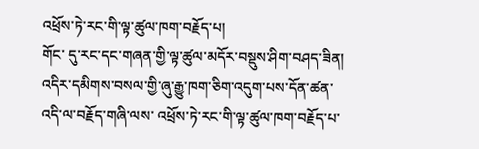འཕྲོས་ཏེ་རང་གི་ལྟ་ཚུལ་ཁག་བརྗོད་པ།
གོང་ དུ་རང་དང་གཞན་གྱི་ལྟ་ཚུལ་མདོར་བསྡུས་ཤིག་བཤད་ཟིན། འདིར་དམིགས་བསལ་གྱི་ཞུ་རྒྱུ་ཁག་ཅིག་འདུག་པས་དོན་ཚན་འདི་ལ་བརྗོད་གཞི་ལས་ འཕྲོས་ཏེ་རང་གི་ལྟ་ཚུལ་ཁག་བརྗོད་པ་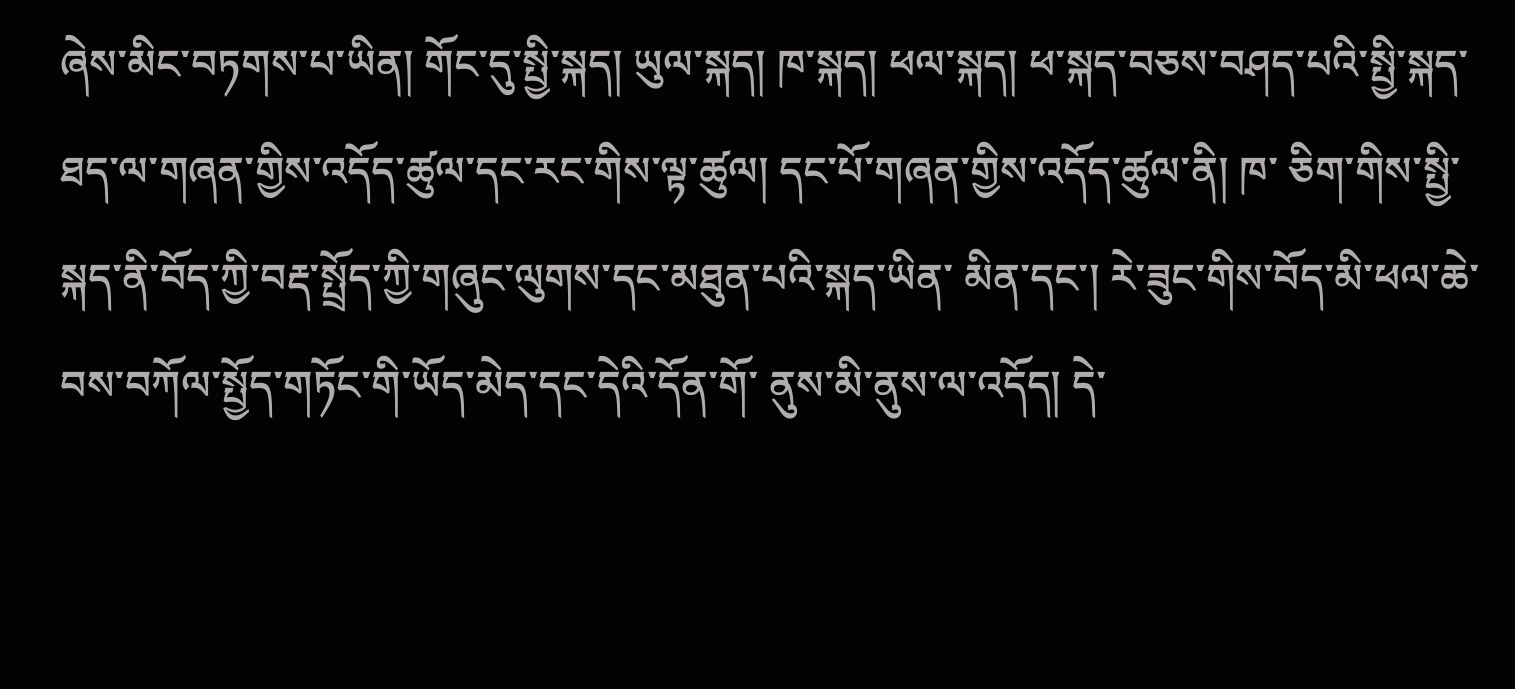ཞེས་མིང་བཏགས་པ་ཡིན། གོང་དུ་སྤྱི་སྐད། ཡུལ་སྐད། ཁ་སྐད། ཕལ་སྐད། ཕ་སྐད་བཅས་བཤད་པའི་སྤྱི་སྐད་ཐད་ལ་གཞན་གྱིས་འདོད་ཚུལ་དང་རང་གིས་ལྟ་ཚུལ། དང་པོ་གཞན་གྱིས་འདོད་ཚུལ་ནི། ཁ་ ཅིག་གིས་སྤྱི་སྐད་ནི་བོད་ཀྱི་བརྡ་སྤྲོད་ཀྱི་གཞུང་ལུགས་དང་མཐུན་པའི་སྐད་ཡིན་ མིན་དང་། རེ་ཟུང་གིས་བོད་མི་ཕལ་ཆེ་བས་བཀོལ་སྤྱོད་གཏོང་གི་ཡོད་མེད་དང་དེའི་དོན་གོ་ ནུས་མི་ནུས་ལ་འདོད། དེ་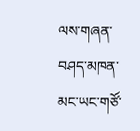ལས་གཞན་བཤད་མཁན་མང་ཡང་གཙོ་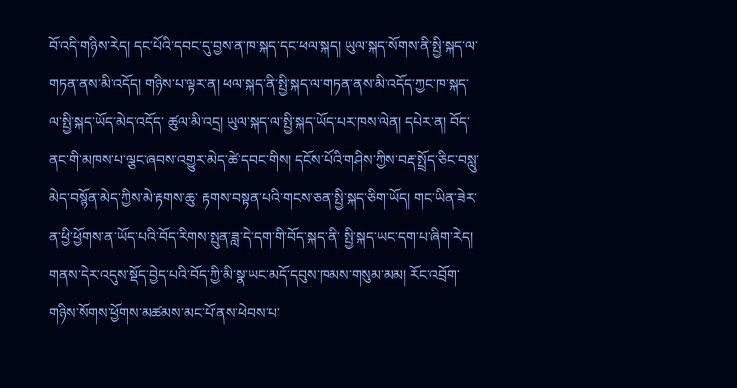བོ་འདི་གཉིས་རེད། དང་པོའི་དབང་དུ་བྱས་ན་ཁ་སྐད་དང་ཕལ་སྐད། ཡུལ་སྐད་སོགས་ནི་སྤྱི་སྐད་ལ་གཏན་ནས་མི་འདོད། གཉིས་པ་ལྟར་ན། ཕལ་སྐད་ནི་སྤྱི་སྐད་ལ་གཏན་ནས་མི་འདོད་ཀྱང་ཁ་སྐད་ལ་སྤྱི་སྐད་ཡོད་མེད་འདོད་ ཚུལ་མི་འདྲ། ཡུལ་སྐད་ལ་སྤྱི་སྐད་ཡོད་པར་ཁས་ལེན། དཔེར་ན། བོད་ནང་གི་མཁས་པ་ལྕང་ཞབས་འགྱུར་མེད་ཚེ་དབང་གིས། དངོས་པོའི་གཤིས་ཀྱིས་བརྡ་སྤྲོད་ཅིང་བསླུ་མེད་བསྙོན་མེད་ཀྱིས་མེ་རྟགས་ཆུ་ རྟགས་བསྟན་པའི་གངས་ཅན་སྤྱི་སྐད་ཅིག་ཡོད། གང་ཡིན་ཟེར་ན་ཕྱི་ཕྱོགས་ན་ཡོད་པའི་བོད་རིགས་སྤུན་ཟླ་དེ་དག་གི་བོད་སྐད་ནི་ སྤྱི་སྐད་ཡང་དག་པ་ཞིག་རེད། གནས་དེར་འདུས་སྡོད་བྱེད་པའི་བོད་ཀྱི་མི་སྣ་ཡང་མདོ་དབུས་ཁམས་གསུམ་མམ། རོང་འབྲོག་གཉིས་སོགས་ཕྱོགས་མཚམས་མང་པོ་ནས་ཕེབས་པ་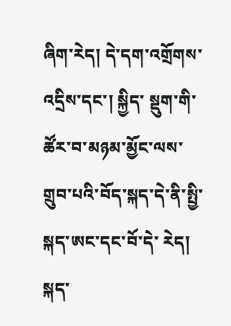ཞིག་རེད། དེ་དག་འགྲོགས་འདྲིས་དང་། སྐྱིད་ སྡུག་གི་ཚོར་བ་མཉམ་མྱོང་ལས་གྲུབ་པའི་བོད་སྐད་དེ་ནི་སྤྱི་སྐད་ཨང་དང་བོ་དེ་ རེད། སྐད་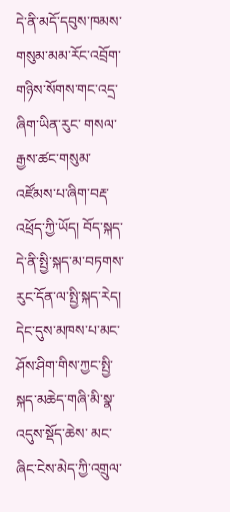དེ་ནི་མདོ་དབུས་ཁམས་གསུམ་མམ་རོང་འབྲོག་གཉིས་སོགས་གང་འདྲ་ཞིག་ཡིན་རུང་ གསལ་རྒྱས་ཚང་གསུམ་འཛོམས་པ་ཞིག་བརྡ་འཕྲོད་ཀྱི་ཡོད། བོད་སྐད་དེ་ནི་སྤྱི་སྐད་མ་བཏགས་རུང་དོན་ལ་སྤྱི་སྐད་རེད། དེང་དུས་མཁས་པ་མང་ཤོས་ཤིག་གིས་ཀྱང་སྤྱི་སྐད་མཆེད་གཞི་མི་སྣ་འདུས་སྡོད་ཆེས་ མང་ཞིང་ངེས་མེད་ཀྱི་འགྲུལ་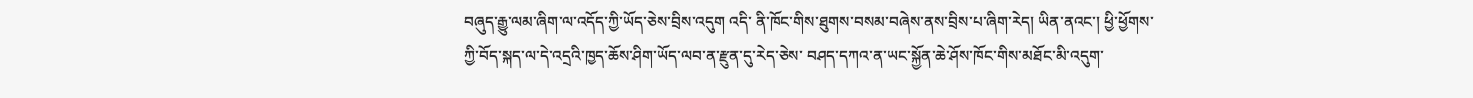བཞུད་རྒྱུ་ལམ་ཞིག་ལ་འདོད་ཀྱི་ཡོད་ཅེས་བྲིས་འདུག འདི་ ནི་ཁོང་གིས་ཐུགས་བསམ་བཞེས་ནས་བྲིས་པ་ཞིག་རེད། ཡིན་ནའང་། ཕྱི་ཕྱོགས་ཀྱི་བོད་སྐད་ལ་དེ་འདྲའི་ཁྱད་ཆོས་ཤིག་ཡོད་ལབ་ན་རྫུན་དུ་རེད་ཅེས་ བཤད་དཀའ་ན་ཡང་སྐྱོན་ཆེ་ཤོས་ཁོང་གིས་མཐོང་མི་འདུག་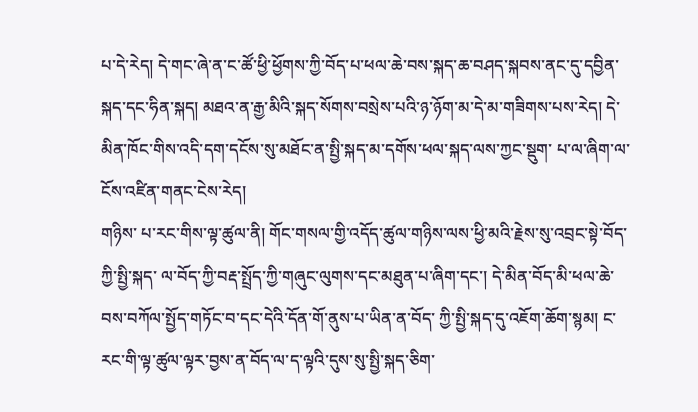པ་དེ་རེད། དེ་གང་ཞེ་ན་ང་ཚོ་ཕྱི་ཕྱོགས་ཀྱི་བོད་པ་ཕལ་ཆེ་བས་སྐད་ཆ་བཤད་སྐབས་ནང་དུ་དབྱིན་ སྐད་དང་ཧིན་སྐད། མཐའ་ན་རྒྱ་མིའི་སྐད་སོགས་བསྲེས་པའི་ཉ་ཉོག་མ་དེ་མ་གཟིགས་པས་རེད། དེ་མིན་ཁོང་གིས་འདི་དག་དངོས་སུ་མཐོང་ན་སྤྱི་སྐད་མ་དགོས་ཕལ་སྐད་ལས་ཀྱང་སྡུག་ པ་ལ་ཞིག་ལ་ངོས་འཛིན་གནང་ངེས་རེད།
གཉིས་ པ་རང་གིས་ལྟ་ཚུལ་ནི། གོང་གསལ་གྱི་འདོད་ཚུལ་གཉིས་ལས་ཕྱི་མའི་རྗེས་སུ་འབྲང་སྟེ་བོད་ཀྱི་སྤྱི་སྐད་ ལ་བོད་ཀྱི་བརྡ་སྤྲོད་ཀྱི་གཞུང་ལུགས་དང་མཐུན་པ་ཞིག་དང་། དེ་མིན་བོད་མི་ཕལ་ཆེ་བས་བཀོལ་སྤྱོད་གཏོང་བ་དང་དེའི་དོན་གོ་ནུས་པ་ཡིན་ན་བོད་ ཀྱི་སྤྱི་སྐད་དུ་འཇོག་ཆོག་སྙམ། ང་རང་གི་ལྟ་ཚུལ་ལྟར་བྱས་ན་བོད་ལ་ད་ལྟའི་དུས་སུ་སྤྱི་སྐད་ཅིག་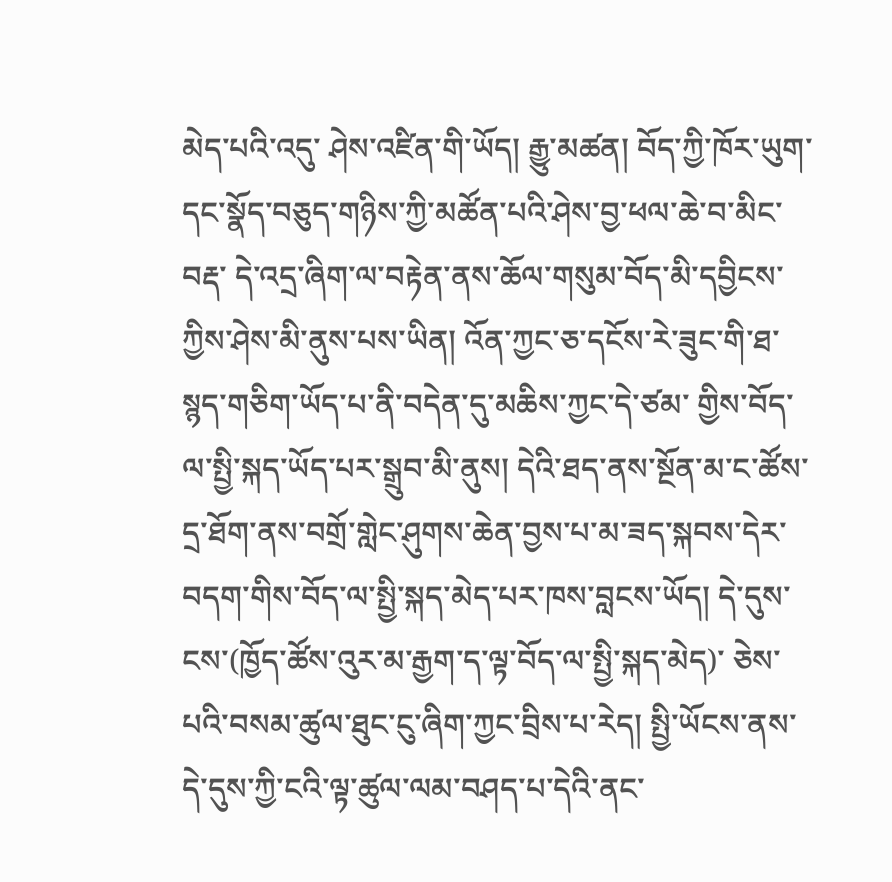མེད་པའི་འདུ་ ཤེས་འཛིན་གི་ཡོད། རྒྱུ་མཚན། བོད་ཀྱི་ཁོར་ཡུག་དང་སྣོད་བཅུད་གཉིས་ཀྱི་མཚོན་པའི་ཤེས་བྱ་ཕལ་ཆེ་བ་མིང་བརྡ་ དེ་འདྲ་ཞིག་ལ་བརྟེན་ནས་ཆོལ་གསུམ་བོད་མི་དབྱིངས་ཀྱིས་ཤེས་མི་ནུས་པས་ཡིན། འོན་ཀྱང་ཅ་དངོས་རེ་ཟུང་གི་ཐ་སྙད་གཅིག་ཡོད་པ་ནི་བདེན་དུ་མཆིས་ཀྱང་དེ་ཙམ་ གྱིས་བོད་ལ་སྤྱི་སྐད་ཡོད་པར་སྒྲུབ་མི་ནུས། དེའི་ཐད་ནས་སྔོན་མ་ང་ཚོས་དྲ་ཐོག་ནས་བགྲོ་གླེང་ཤུགས་ཆེན་བྱས་པ་མ་ཟད་སྐབས་དེར་བདག་གིས་བོད་ལ་སྤྱི་སྐད་མེད་པར་ཁས་བླངས་ཡོད། དེ་དུས་ངས་(ཁྱོད་ཚོས་འུར་མ་རྒྱག་ད་ལྟ་བོད་ལ་སྤྱི་སྐད་མེད)་ ཅེས་པའི་བསམ་ཚུལ་ཐུང་ངུ་ཞིག་ཀྱང་བྲིས་པ་རེད། སྤྱི་ཡོངས་ནས་དེ་དུས་ཀྱི་ངའི་ལྟ་ཚུལ་ལམ་བཤད་པ་དེའི་ནང་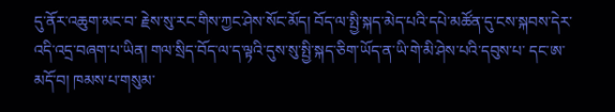དུ་ནོར་འཆུག་མང་བ་ རྗེས་སུ་རང་གིས་ཀྱང་ཤེས་སོང་མོད། བོད་ལ་སྤྱི་སྐད་མེད་པའི་དཔེ་མཚོན་དུ་ངས་སྐབས་དེར་འདི་འདྲ་བཞག་པ་ཡིན། གལ་སྲིད་བོད་ལ་ད་ལྟའི་དུས་སུ་སྤྱི་སྐད་ཅིག་ཡོད་ན་ཡི་གེ་མི་ཤེས་པའི་དབུས་པ་ དང་ཨ་མདོ་བ། ཁམས་པ་གསུམ་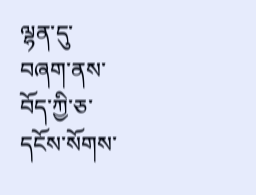ལྷན་དུ་བཞག་ནས་བོད་ཀྱི་ཅ་དངོས་སོགས་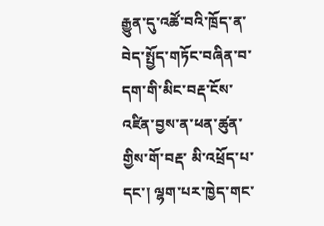རྒྱུན་དུ་འཚོ་བའི་ཁྲོད་ན་ བེད་སྤྱོད་གཏོང་བཞིན་བ་དག་གི་མིང་བརྡ་ངོས་འཛིན་བྱས་ན་ཕན་ཚུན་གྱིས་གོ་བརྡ་ མི་འཕྲོད་པ་དང་། ལྷག་པར་ཁྱེད་གང་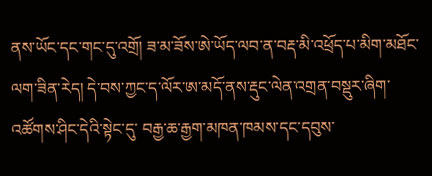ནས་ཡོང་དང་གང་དུ་འགྲོ། ཟ་མ་ཟོས་ཨེ་ཡོད་ལབ་ན་བརྡ་མི་འཕྲོད་པ་མིག་མཐོང་ལག་ཟིན་རེད། དེ་བས་ཀྱང་ད་ལོར་ཨ་མདོ་ནས་རྡུང་ལེན་འགྲན་བསྡུར་ཞིག་འཚོགས་ཤིང་དེའི་སྟེང་དུ་ བརྒྱ་ཆ་རྒྱག་མཁན་ཁམས་དང་དབུས་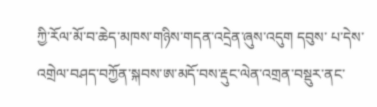ཀྱི་རོལ་མོ་བ་ཆེད་མཁས་གཉིས་གདན་འདྲེན་ཞུས་འདུག དབུས་ པ་དེས་འགྲེལ་བཤད་བཀྱོན་སྐབས་ཨ་མདོ་བས་རྡུང་ལེན་འགྲན་བསྡུར་ནང་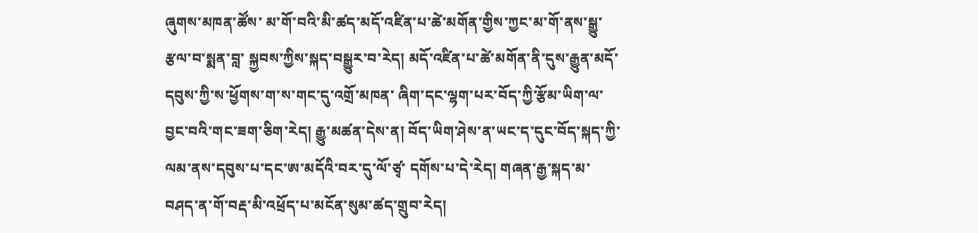ཞུགས་མཁན་ཚོས་ མ་གོ་བའི་མི་ཚད་མདོ་འཛིན་པ་ཚེ་མགོན་གྱིས་ཀྱང་མ་གོ་ནས་སྒྱུ་རྩལ་བ་སྨན་བླ་ སྐྱབས་ཀྱིས་སྐད་བསྒྱུར་བ་རེད། མདོ་འཛིན་པ་ཚེ་མགོན་ནི་དུས་རྒྱུན་མདོ་དབུས་ཀྱི་ས་ཕྱོགས་ག་ས་གང་དུ་འགྲོ་མཁན་ ཞིག་དང་ལྷག་པར་བོད་ཀྱི་རྩོམ་ཡིག་ལ་བྱང་བའི་གང་ཟག་ཅིག་རེད། རྒྱུ་མཚན་དེས་ན། བོད་ཡིག་ཤེས་ན་ཡང་ད་དུང་བོད་སྐད་ཀྱི་ལམ་ནས་དབུས་པ་དང་ཨ་མདོའི་བར་དུ་ལོ་ཙྭ་ དགོས་པ་དེ་རེད། གཞན་རྒྱ་སྐད་མ་བཤད་ན་གོ་བརྡ་མི་འཕྲོད་པ་མངོན་སུམ་ཚད་གྲུབ་རེད།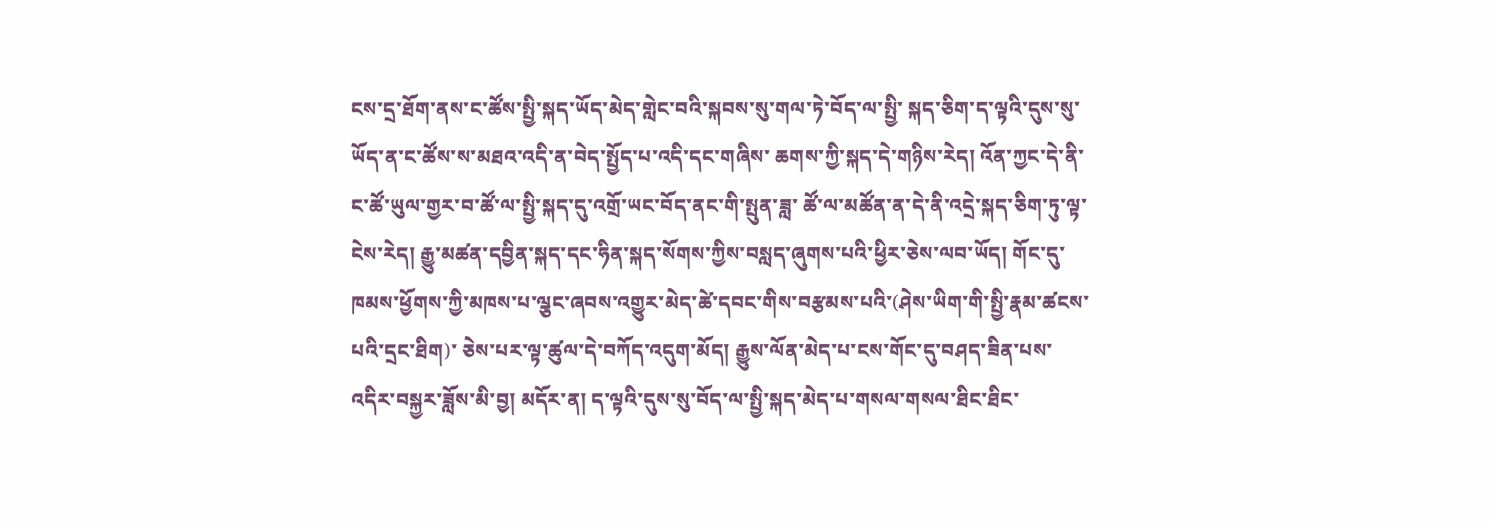ངས་དྲ་ཐོག་ནས་ང་ཚོས་སྤྱི་སྐད་ཡོད་མེད་གླེང་བའི་སྐབས་སུ་གལ་ཏེ་བོད་ལ་སྤྱི་ སྐད་ཅིག་ད་ལྟའི་དུས་སུ་ཡོད་ན་ང་ཚོས་ས་མཐའ་འདི་ན་བེད་སྤྱོད་པ་འདི་དང་གཞིས་ ཆགས་ཀྱི་སྐད་དེ་གཉིས་རེད། འོན་ཀྱང་དེ་ནི་ང་ཚོ་ཡུལ་གྱར་བ་ཚོ་ལ་སྤྱི་སྐད་དུ་འགྲོ་ཡང་བོད་ནང་གི་སྤུན་ཟླ་ ཚོ་ལ་མཚོན་ན་དེ་ནི་འདྲེ་སྐད་ཅིག་ཏུ་ལྟ་ངེས་རེད། རྒྱུ་མཚན་དབྱིན་སྐད་དང་ཧིན་སྐད་སོགས་ཀྱིས་བསླད་ཞུགས་པའི་ཕྱིར་ཅེས་ལབ་ཡོད། གོང་དུ་ཁམས་ཕྱོགས་ཀྱི་མཁས་པ་ལྕང་ཞབས་འགྱུར་མེད་ཚེ་དབང་གིས་བརྩམས་པའི་(ཤེས་ཡིག་གི་སྤྱི་རྣམ་ཚངས་པའི་དྲང་ཐིག)་ ཅེས་པར་ལྟ་ཚུལ་དེ་བཀོད་འདུག་མོད། རྒྱུས་ལོན་མེད་པ་ངས་གོང་དུ་བཤད་ཟིན་པས་འདིར་བསྐྱར་ཟློས་མི་བྱ། མདོར་ན། ད་ལྟའི་དུས་སུ་བོད་ལ་སྤྱི་སྐད་མེད་པ་གསལ་གསལ་ཐིང་ཐིང་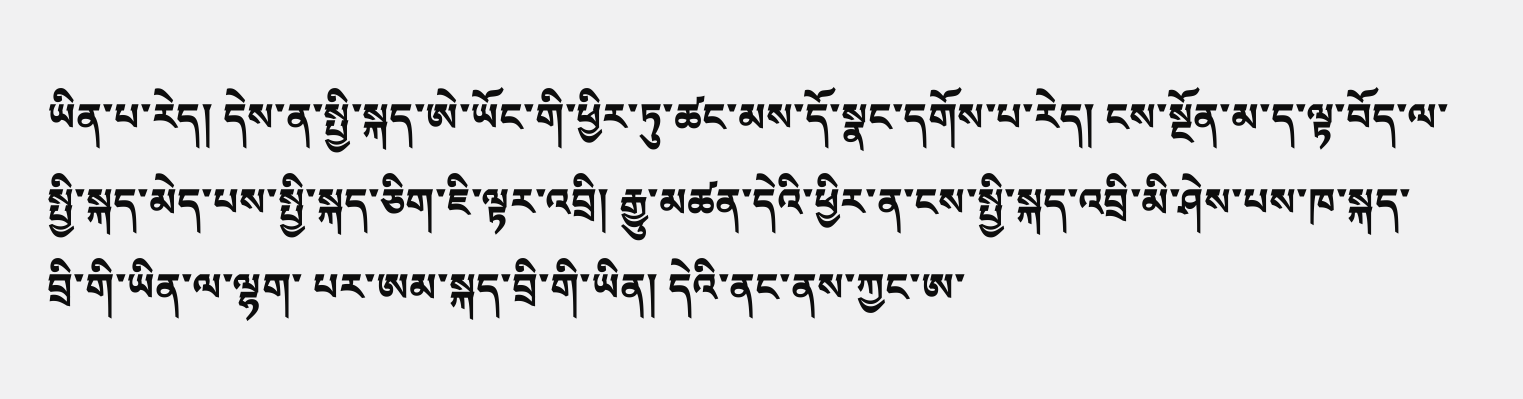ཡིན་པ་རེད། དེས་ན་སྤྱི་སྐད་ཨེ་ཡོང་གི་ཕྱིར་ཏུ་ཚང་མས་དོ་སྣང་དགོས་པ་རེད། ངས་སྔོན་མ་ད་ལྟ་བོད་ལ་སྤྱི་སྐད་མེད་པས་སྤྱི་སྐད་ཅིག་ཇི་ལྟར་འབྲི། རྒྱུ་མཚན་དེའི་ཕྱིར་ན་ངས་སྤྱི་སྐད་འབྲི་མི་ཤེས་པས་ཁ་སྐད་བྲི་གི་ཡིན་ལ་ལྷག་ པར་ཨམ་སྐད་བྲི་གི་ཡིན། དེའི་ནང་ནས་ཀྱང་ཨ་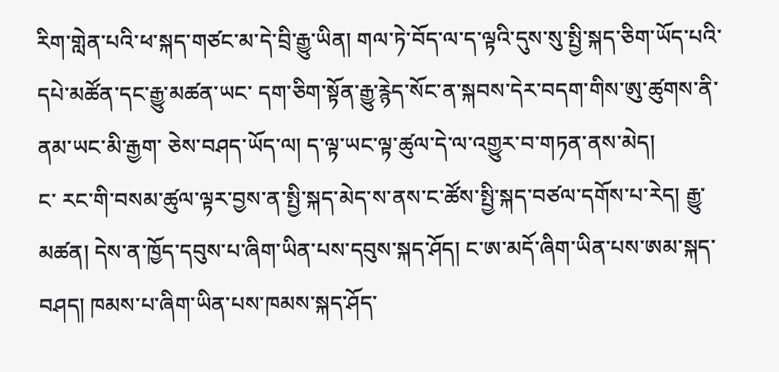རིག་གླེན་པའི་ཕ་སྐད་གཙང་མ་དེ་བྲི་རྒྱུ་ཡིན། གལ་ཏེ་བོད་ལ་ད་ལྟའི་དུས་སུ་སྤྱི་སྐད་ཅིག་ཡོད་པའི་དཔེ་མཚོན་དང་རྒྱུ་མཚན་ཡང་ དག་ཅིག་སྟོན་རྒྱུ་རྙེད་སོང་ན་སྐབས་དེར་བདག་གིས་ཨུ་ཚུགས་ནི་ནམ་ཡང་མི་རྒྱག་ ཅེས་བཤད་ཡོད་ལ། ད་ལྟ་ཡང་ལྟ་ཚུལ་དེ་ལ་འགྱུར་བ་གཏན་ནས་མེད།
ང་ རང་གི་བསམ་ཚུལ་ལྟར་བྱས་ན་སྤྱི་སྐད་མེད་ས་ནས་ང་ཚོས་སྤྱི་སྐད་བཙལ་དགོས་པ་རེད། རྒྱུ་མཚན། དེས་ན་ཁྱོད་དབུས་པ་ཞིག་ཡིན་པས་དབུས་སྐད་ཤོད། ང་ཨ་མདོ་ཞིག་ཡིན་པས་ཨམ་སྐད་བཤད། ཁམས་པ་ཞིག་ཡིན་པས་ཁམས་སྐད་ཤོད་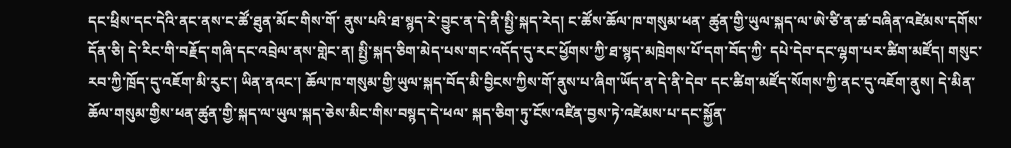དང་ཕྲིས་དང་དེའི་ནང་ནས་ང་ཚོ་ཐུན་མོང་གིས་གོ་ ནུས་པའི་ཐ་སྙད་རེ་བྱུང་ན་དེ་ནི་སྤྱི་སྐད་རེད། ང་ཚོས་ཆོལ་ཁ་གསུམ་ཕན་ ཚུན་གྱི་ཡུལ་སྐད་ལ་ཨེ་ཙི་ན་ཚ་བཞིན་འཛེམས་དགོས་དོན་ཅི། དེ་རིང་གི་བརྗོད་གཞི་དང་འབྲེལ་ནས་གླེང་ན། སྤྱི་སྐད་ཅིག་མེད་པས་གང་འདོད་དུ་རང་ཕྱོགས་ཀྱི་ཐ་སྙད་མཁྲེགས་པོ་དག་བོད་ཀྱི་ དཔེ་དེབ་དང་ལྷག་པར་ཚིག་མཛོད། གསུང་རབ་ཀྱི་ཁྲོད་དུ་འཇོག་མི་རུང་། ཡིན་ནའང་། ཆོལ་ཁ་གསུམ་གྱི་ཡུལ་སྐད་བོད་མི་བྱིངས་ཀྱིས་གོ་ནུས་པ་ཞིག་ཡོད་ན་དེ་ནི་དེབ་ དང་ཚིག་མཛོད་སོགས་ཀྱི་ནང་དུ་འཇོག་ནུས། དེ་མིན་ཆོལ་གསུམ་གྱིས་ཕན་ཚུན་གྱི་སྐད་ལ་ཡུལ་སྐད་ཅེས་མིང་གིས་བསྙད་དེ་ཕལ་ སྐད་ཅིག་ཏུ་ངོས་འཛིན་བྱས་ཏེ་འཛེམས་པ་དང་སྐྱོན་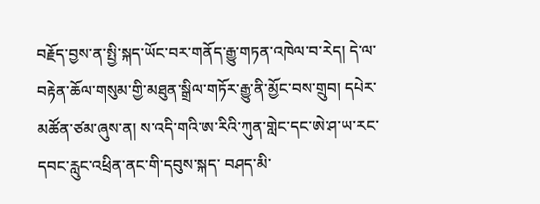བརྗོད་བྱས་ན་སྤྱི་སྐད་ཡོང་བར་གནོད་རྒྱུ་གཏན་འཁེལ་བ་རེད། དེ་ལ་བརྟེན་ཆོལ་གསུམ་གྱི་མཐུན་སྒྲིལ་གཏོར་རྒྱུ་ནི་མྱོང་བས་གྲུབ། དཔེར་མཚོན་ཙམ་ཞུས་ན། ས་འདི་གའི་ཨ་རིའི་ཀུན་གླེང་དང་ཨེ་ཤ་ཡ་རང་དབང་རླུང་འཕྲིན་ནང་གི་དབུས་སྐད་ བཤད་མི་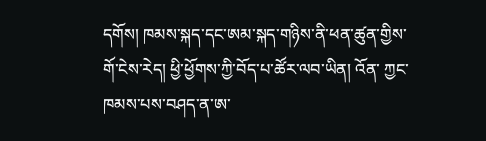དགོས། ཁམས་སྐད་དང་ཨམ་སྐད་གཉིས་ནི་ཕན་ཚུན་གྱིས་གོ་ངེས་རེད། ཕྱི་ཕྱོགས་ཀྱི་བོད་པ་ཚོར་ལབ་ཡིན། འོན་ ཀྱང་ཁམས་པས་བཤད་ན་ཨ་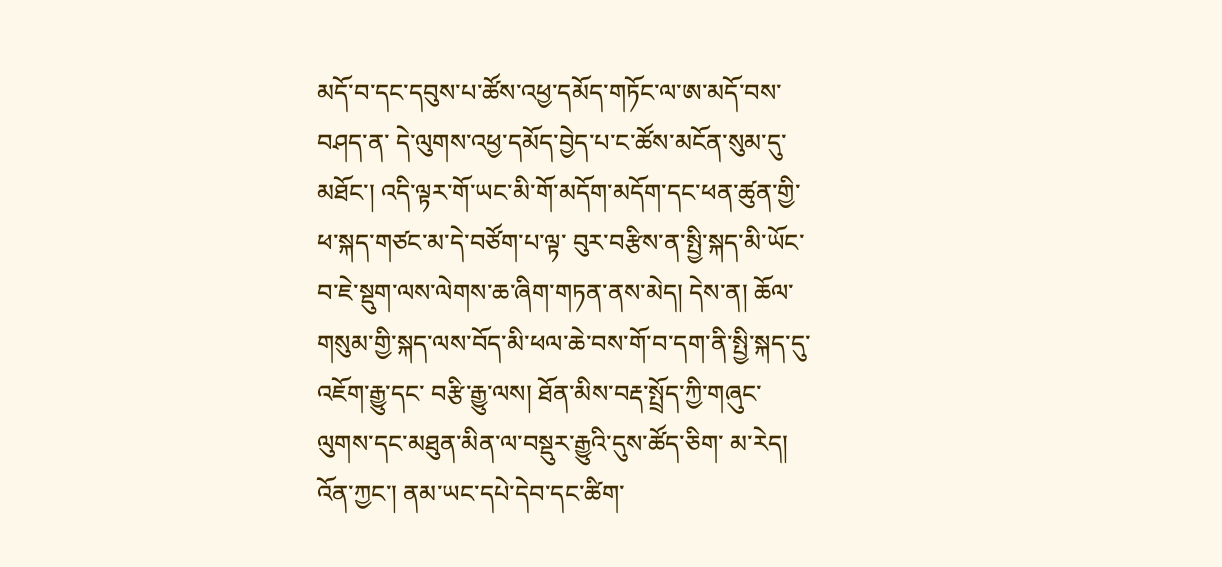མདོ་བ་དང་དབུས་པ་ཚོས་འཕྱ་དམོད་གཏོང་ལ་ཨ་མདོ་བས་བཤད་ན་ དེ་ལུགས་འཕྱ་དམོད་བྱེད་པ་ང་ཚོས་མངོན་སུམ་དུ་མཐོང་། འདི་ལྟར་གོ་ཡང་མི་གོ་མདོག་མདོག་དང་ཕན་ཚུན་གྱི་ཕ་སྐད་གཙང་མ་དེ་བཙོག་པ་ལྟ་ བུར་བརྩིས་ན་སྤྱི་སྐད་མི་ཡོང་བ་ཇེ་སྡུག་ལས་ལེགས་ཆ་ཞིག་གཏན་ནས་མེད། དེས་ན། ཆོལ་གསུམ་གྱི་སྐད་ལས་བོད་མི་ཕལ་ཆེ་བས་གོ་བ་དག་ནི་སྤྱི་སྐད་དུ་འཇོག་རྒྱུ་དང་ བརྩི་རྒྱུ་ལས། ཐོན་མིས་བརྡ་སྤྲོད་ཀྱི་གཞུང་ལུགས་དང་མཐུན་མིན་ལ་བསྡུར་རྒྱུའི་དུས་ཚོད་ཅིག་ མ་རེད། འོན་ཀྱང་། ནམ་ཡང་དཔེ་དེབ་དང་ཚིག་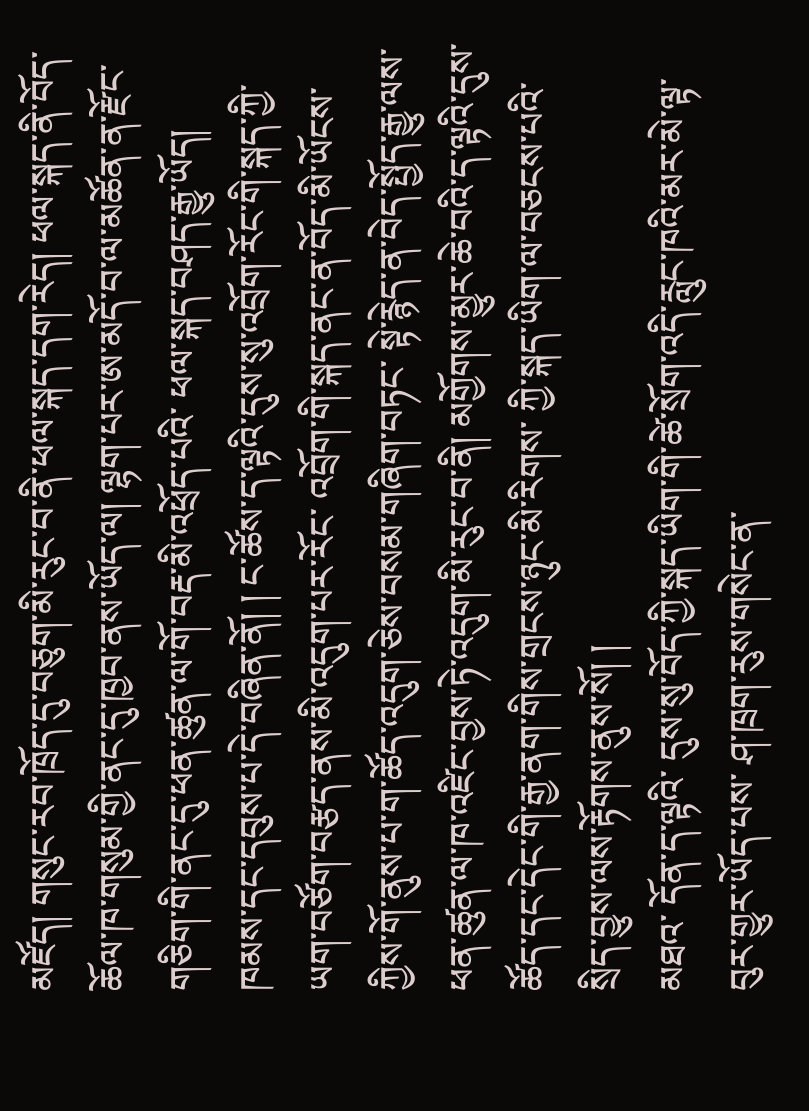མཛོད། གསུང་རབ་ཁྲོད་དུ་བཅུག་མི་རུང་བ་ནི་ཕལ་སྐད་དག་རེད། ཕལ་སྐད་ནི་བོད་ཆོལ་ཁ་གསུམ་གྱི་ནང་དུ་ཁྱབ་ནས་ཡོད་ལ། ལྷག་པར་ཨ་མདོ་བ་ལ་མཚོན་ན་རྫོང་གཅིག་གི་ནང་དུ་ཕན་ཚུན་ལ་གོ་བརྡ་མི་འཕྲོད་པའི་ ཕལ་སྐད་བཤད་རྒྱུ་ཡོད། ཁམས་དང་དབུས་པ་དེ་བཞིན་ནོ། ། ང་ཚོས་ད་ལྟའི་དུས་སུ་འབྲོག་རོང་གི་སྐད་ཀྱི་ཡག་བཙོག་བརྩད་ནས་མི་འདུག་པར་རོང་ འབྲོག་གི་སྐད་ནང་ན་བོད་མི་ཡོངས་ཀྱིས་གོ་ནུས་པ་ག་ཚོད་འདུག་ཅེས་བསམ་གཞིག་བཏང་ སྟེ་རྙེད་ན་བེད་སྤྱོད་རྒྱུ་ལས་ཕན་ཚུན་ལ་ཁ་འཛིང་བྱས་ཏེ་འདུག་མི་རུང་བ་ནི། མགྱོགས་མྱུར་ཆེ་བའི་ད་ལྟའི་དུས་ཚོད་དང་དེང་གི་རྒྱ་ནག་གིས་གྲངས་ཉུང་མི་རིགས་ ཀྱི་སྐད་ཡིག་ལ་བཅངས་པའི་སྲིད་བྱུས་ལས་རྟོགས་ནུས་སོ། །
མཐའ་ དོན་ད་ལྟའི་ དུས་སུ་བོད་ཀྱི་སྐད་ཡིག་གི་ཚེ་སྲོག་འདི་རླུང་ཁའི་མར་མེ་ལྟ་བུར་གྱུར་ཡོད་པས་ ཤ་ཁྲག་རུས་གསེང་ན་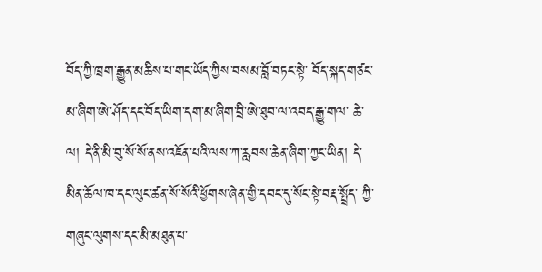བོད་ཀྱི་ཁྲག་རྒྱུན་མཆིས་པ་གང་ཡོད་ཀྱིས་བསམ་བློ་བཏང་སྟེ་ བོད་སྐད་གཙང་མ་ཞིག་ཨེ་ཤོད་དང་བོད་ཡིག་དག་མ་ཞིག་བྲི་ཨེ་ཐུབ་ལ་འབད་རྒྱུ་གལ་ ཆེ་ལ། དེ་ནི་མི་བུ་སོ་སོ་ནས་འཇོན་པའི་ལས་ཀ་རླབས་ཆེན་ཞིག་ཀྱང་ཡིན། དེ་མིན་ཆོལ་ཁ་དང་ལུང་ཚན་སོ་སོའི་ཕྱོགས་ཞེན་གྱི་དབང་དུ་སོང་སྟེ་བརྡ་སྤྲོད་ ཀྱི་གཞུང་ལུགས་དང་མི་མཐུན་པ་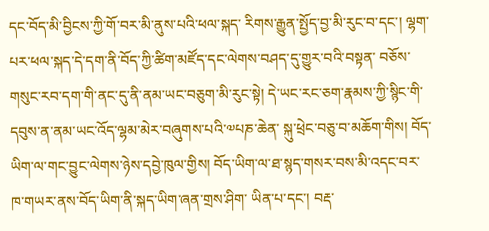དང་བོད་མི་བྱིངས་ཀྱི་གོ་བར་མི་ནུས་པའི་ཕལ་སྐད་ རིགས་རྒྱུན་སྤྱོད་བྱ་མི་རུང་བ་དང་། ལྷག་པར་ཕལ་སྐད་དེ་དག་ནི་བོད་ཀྱི་ཚིག་མཛོད་དང་ལེགས་བཤད་དུ་གྱུར་བའི་བསྟན་ བཅོས་གསུང་རབ་དག་གི་ནང་དུ་ནི་ནམ་ཡང་བཅུག་མི་རུང་སྟེ། དེ་ཡང་རང་ཅག་རྣམས་ཀྱི་སྙིང་གི་དབུས་ན་ནམ་ཡང་འོད་ལྷམ་མེར་བཞུགས་པའི་༧པཎ་ཆེན་ སྐུ་ཕྲེང་བཅུ་བ་མཆོག་གིས། བོད་ཡིག་ལ་གང་བྱུང་ལེགས་ཉེས་དབྱེ་ཁུལ་གྱིས། བོད་ཡིག་ལ་ཐ་སྙད་གསར་བས་མི་འདང་བར་ཁ་གཡར་ནས་བོད་ཡིག་ནི་སྐད་ཡིག་ཞན་གྲས་ཤིག་ ཡིན་པ་དང་། བརྡ་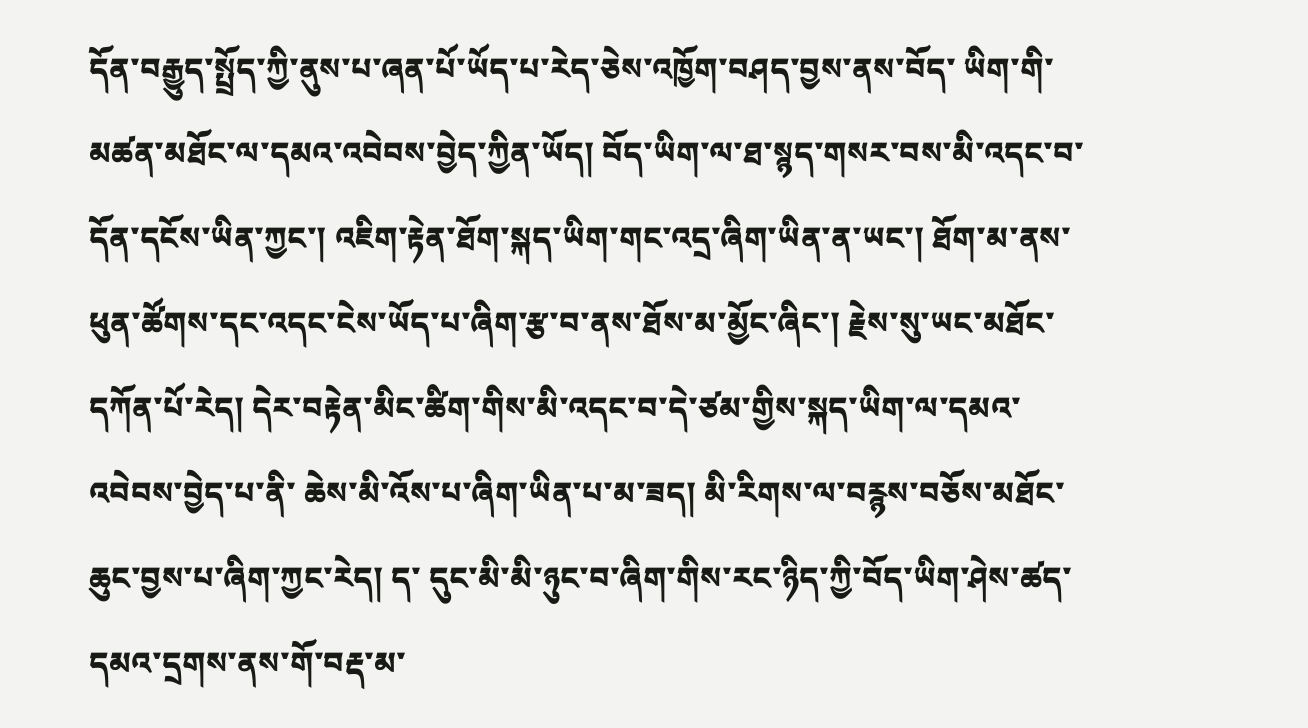དོན་བརྒྱུད་སྤྲོད་ཀྱི་ནུས་པ་ཞན་པོ་ཡོད་པ་རེད་ཅེས་འཁྱོག་བཤད་བྱས་ནས་བོད་ ཡིག་གི་མཚན་མཐོང་ལ་དམའ་འབེབས་བྱེད་ཀྱིན་ཡོད། བོད་ཡིག་ལ་ཐ་སྙད་གསར་བས་མི་འདང་བ་དོན་དངོས་ཡིན་ཀྱང་། འཇིག་རྟེན་ཐོག་སྐད་ཡིག་གང་འདྲ་ཞིག་ཡིན་ན་ཡང་། ཐོག་མ་ནས་ཕུན་ཚོགས་དང་འདང་ངེས་ཡོད་པ་ཞིག་རྩ་བ་ནས་ཐོས་མ་མྱོང་ཞིང་། རྗེས་སུ་ཡང་མཐོང་དཀོན་པོ་རེད། དེར་བརྟེན་མིང་ཚིག་གིས་མི་འདང་བ་དེ་ཙམ་གྱིས་སྐད་ཡིག་ལ་དམའ་འབེབས་བྱེད་པ་ནི་ ཆེས་མི་འོས་པ་ཞིག་ཡིན་པ་མ་ཟད། མི་རིགས་ལ་བརྙས་བཅོས་མཐོང་ཆུང་བྱས་པ་ཞིག་ཀྱང་རེད། ད་ དུང་མི་མི་ཉུང་བ་ཞིག་གིས་རང་ཉིད་ཀྱི་བོད་ཡིག་ཤེས་ཚད་དམའ་དྲགས་ནས་གོ་བརྡ་མ་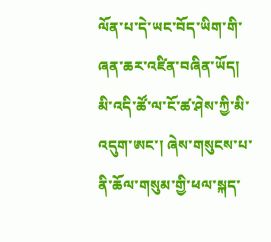ལོན་པ་དེ་ཡང་བོད་ཡིག་གི་ཞན་ཆར་འཛིན་བཞིན་ཡོད། མི་འདི་ཚོ་ལ་ངོ་ཚ་ཤེས་ཀྱི་མི་འདུག་ཨང་། ཞེས་གསུངས་པ་ནི་ཆོལ་གསུམ་གྱི་ཕལ་སྐད་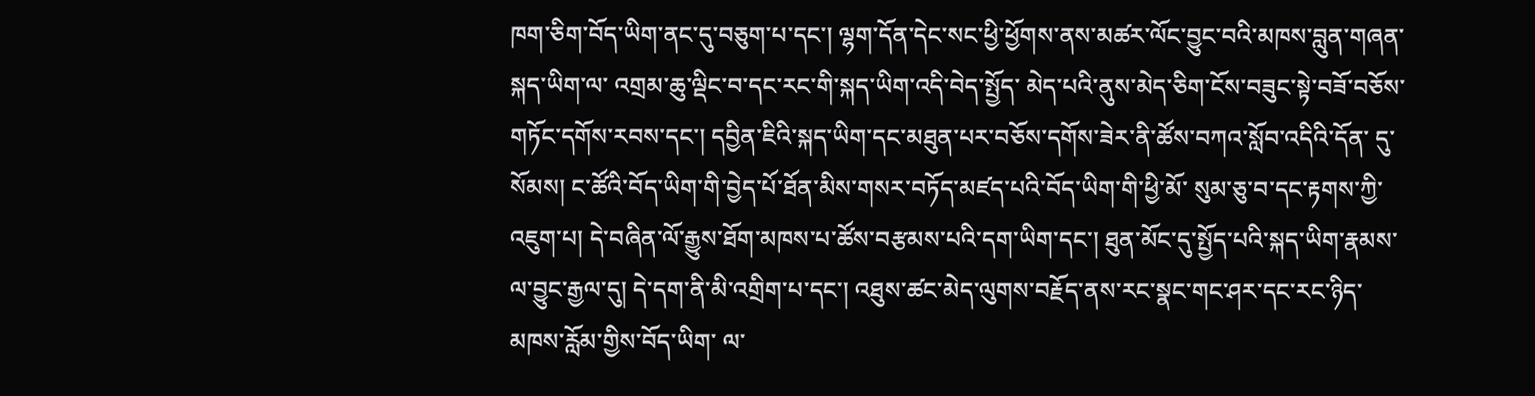ཁག་ཅིག་བོད་ཡིག་ནང་དུ་བཅུག་པ་དང་། ལྷག་དོན་དེང་སང་ཕྱི་ཕྱོགས་ནས་མཚར་ལོང་བྱུང་བའི་མཁས་བླུན་གཞན་སྐད་ཡིག་ལ་ འགྲམ་ཆུ་ལྡིང་བ་དང་རང་གི་སྐད་ཡིག་འདི་བེད་སྤྱོད་ མེད་པའི་ནུས་མེད་ཅིག་ངོས་བཟུང་སྟེ་བཟོ་བཅོས་གཏོང་དགོས་རབས་དང་། དབྱིན་ཇིའི་སྐད་ཡིག་དང་མཐུན་པར་བཅོས་དགོས་ཟེར་ནི་ཚོས་བཀའ་སློབ་འདིའི་དོན་ དུ་སོམས། ང་ཚོའི་བོད་ཡིག་གི་བྱེད་པོ་ཐོན་མིས་གསར་བཏོད་མཛད་པའི་བོད་ཡིག་གི་ཕྱི་མོ་ སུམ་ཅུ་བ་དང་རྟགས་ཀྱི་འཇུག་པ། དེ་བཞིན་ལོ་རྒྱུས་ཐོག་མཁས་པ་ཚོས་བརྩམས་པའི་དག་ཡིག་དང་། ཐུན་མོང་དུ་སྤྱོད་པའི་སྐད་ཡིག་རྣམས་ལ་བྱུང་རྒྱལ་དུ། དེ་དག་ནི་མི་འགྲིག་པ་དང་། འཐུས་ཚང་མེད་ལུགས་བརྗོད་ནས་རང་སྣང་གང་ཤར་དང་རང་ཉིད་མཁས་རློམ་གྱིས་བོད་ཡིག་ ལ་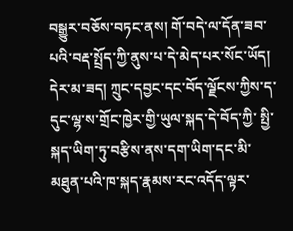བསྒྱུར་བཅོས་བཏང་ནས། གོ་བདེ་ལ་དོན་ཟབ་པའི་བརྡ་སྤྲོད་ཀྱི་ནུས་པ་དེ་མེད་པར་སོང་ཡོད། དེར་མ་ཟད། ཀྲུང་དབྱང་དང་བོད་ལྗོངས་ཀྱིས་ད་དུང་ལྷ་ས་གྲོང་ཁྱེར་གྱི་ཡུལ་སྐད་དེ་བོད་ཀྱི་ སྤྱི་སྐད་ཡིག་ཏུ་བརྩིས་ནས་དག་ཡིག་དང་མི་མཐུན་པའི་ཁ་སྐད་རྣམས་རང་འདོད་ལྟར་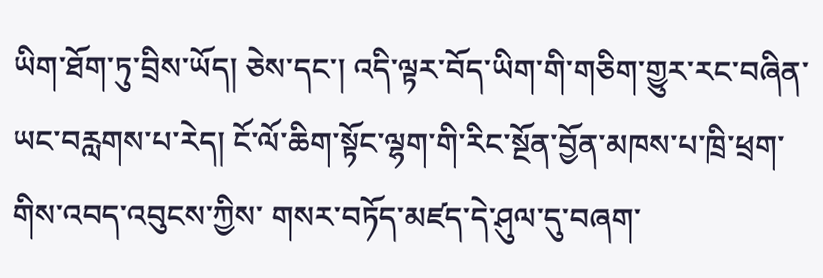ཡིག་ཐོག་ཏུ་བྲིས་ཡོད། ཅེས་དང་། འདི་ལྟར་བོད་ཡིག་གི་གཅིག་གྱུར་རང་བཞིན་ཡང་བརླགས་པ་རེད། ངོ་ལོ་ཆིག་སྟོང་ལྷག་གི་རིང་སྔོན་བྱོན་མཁས་པ་ཁྲི་ཕྲག་གིས་འབད་འབུངས་ཀྱིས་ གསར་བཏོད་མཛད་དེ་ཤུལ་དུ་བཞག་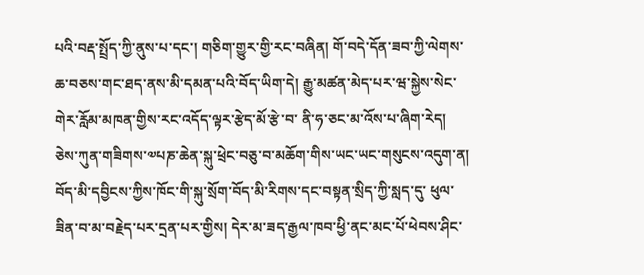པའི་བརྡ་སྤྲོད་ཀྱི་ནུས་པ་དང་། གཅིག་གྱུར་གྱི་རང་བཞིན། གོ་བདེ་དོན་ཟབ་ཀྱི་ལེགས་ཆ་བཅས་གང་ཐད་ནས་མི་དམན་པའི་བོད་ཡིག་དེ། རྒྱུ་མཚན་མེད་པར་ཝ་སྐྱེས་སེང་གེར་རློམ་མཁན་གྱིས་རང་འདོད་ལྟར་རྩེད་མོ་རྩེ་བ་ ནི་ཧ་ཅང་མ་འོས་པ་ཞིག་རེད། ཅེས་ཀུན་གཟིགས་༧པཎ་ཆེན་སྐུ་ཕྲེང་བཅུ་བ་མཆོག་གིས་ཡང་ཡང་གསུངས་འདུག་ན། བོད་མི་དབྱིངས་ཀྱིས་ཁོང་གི་སྐུ་སྲོག་བོད་མི་རིགས་དང་བསྟན་སྲིད་ཀྱི་སླད་དུ་ ཕུལ་ཟིན་བ་མ་བརྗེད་པར་དྲན་པར་གྱིས། དེར་མ་ཟད་རྒྱལ་ཁབ་ཕྱི་ནང་མང་པོ་ཕེབས་ཤིང་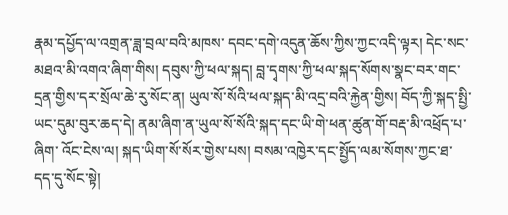རྣམ་དཔྱོད་ལ་འགྲན་ཟླ་བྲལ་བའི་མཁས་ དབང་དགེ་འདུན་ཆོས་ཀྱིས་ཀྱང་འདི་ལྟར། དེང་སང་མཐའ་མི་འགའ་ཞིག་གིས། དབུས་ཀྱི་ཕལ་སྐད། བླ་དྭགས་ཀྱི་ཕལ་སྐད་སོགས་སྣང་བར་གང་དྲན་གྱིས་དར་སྲོལ་ཆེ་རུ་སོང་ན། ཡུལ་སོ་སོའི་ཕལ་སྐད་མི་འདྲ་བའི་རྐྱེན་གྱིས། བོད་ཀྱི་སྐད་སྤྱི་ཡང་དུམ་བུར་ཆད་དེ། ནམ་ཞིག་ན་ཡུལ་སོ་སོའི་སྐད་དང་ཡི་གེ་ཕན་ཚུན་གོ་བརྡ་མི་འཕྲོད་པ་ཞིག་ འོང་ངེས་ལ། སྐད་ཡིག་སོ་སོར་གྱེས་པས། བསམ་འཁྱེར་དང་སྤྱོད་ལམ་སོགས་ཀྱང་ཐ་དད་དུ་སོང་སྟེ།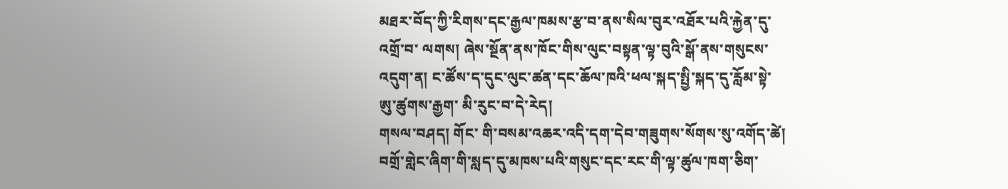མཐར་བོད་ཀྱི་རིགས་དང་རྒྱལ་ཁམས་རྩ་བ་ནས་སིལ་བུར་འཐོར་པའི་རྐྱེན་དུ་འགྲོ་བ་ ལགས། ཞེས་སྔོན་ནས་ཁོང་གིས་ལུང་བསྟན་ལྟ་བུའི་སྒོ་ནས་གསུངས་འདུག་ན། ང་ཚོས་ད་དུང་ལུང་ཚན་དང་ཆོལ་ཁའི་ཕལ་སྐད་སྤྱི་སྐད་དུ་རློམ་སྟེ་ཨུ་ཚུགས་རྒྱག་ མི་རུང་བ་དེ་རེད།
གསལ་བཤད། གོང་ གི་བསམ་འཆར་འདི་དག་དེབ་གཟུགས་སོགས་སུ་འགོད་ཚེ། བགྲོ་གླེང་ཞིག་གི་སླད་དུ་མཁས་པའི་གསུང་དང་རང་གི་ལྟ་ཚུལ་ཁག་ཅིག་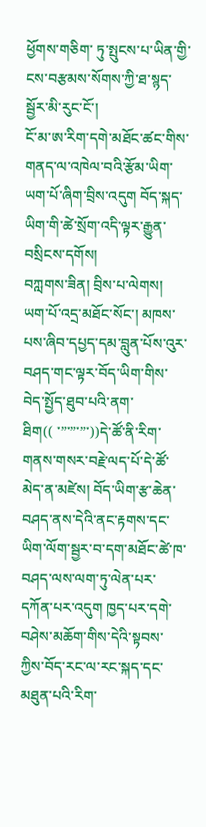ཕྱོགས་གཅིག་ ཏུ་སྤུངས་པ་ཡིན་གྱི་ངས་བརྩམས་སོགས་ཀྱི་ཐ་སྙད་སྦྱོར་མི་རུང་ངོ་།
ངོ་མ་ཨ་རིག་དགེ་མཐོང་ཚང་གིས་གནད་ལ་འཁེལ་བའི་རྩོམ་ཡིག་ཡག་པོ་ཞིག་བྲིས་འདུག བོད་སྐད་ཡིག་གི་ཚེ་སྲོག་འདི་ལྟར་རྒྱུན་བསྲིངས་དགོས།
བཀླགས་ཟིན། བྲིས་པ་ལེགས།
ཡག་པོ་འདྲ་མཐོང་སོང་། མཁས་པས་ཞིབ་དཔྱད་དམ་བླུན་པོས་འུར་བཤད་གང་ལྟར་བོད་ཡིག་གིས་བེད་སྤྱོད་ཐུབ་པའི་ནག་ཐིག(( ་”་”་”་))དེ་ཚོ་ནི་རིག་གནས་གསར་བརྗེ་ལད་པོ་དེ་ཚོ་མེད་ན་མཛེས། བོད་ཡིག་རྩ་ཆེན་བཤད་ནས་དེའི་ནང་རྟགས་དང་ཡིག་ལོག་སྦྱར་བ་དག་མཐོང་ཚེ་ཁ་བཤད་ལས་ལག་ཏུ་ལེན་པར་དཀོན་པར་འདུག ཁྱད་པར་དགེ་བཤེས་མཆོག་གིས་དེའི་སྟབས་ཀྱིས་བོད་རང་ལ་རང་སྐད་དང་མཐུན་པའི་རིག་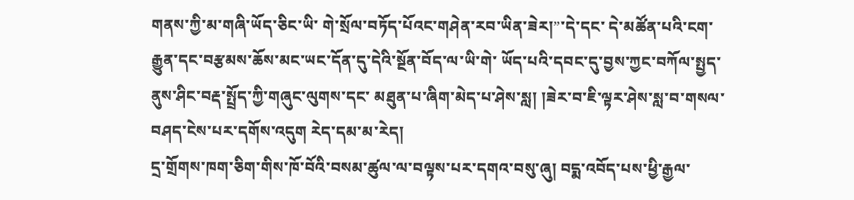གནས་ཀྱི་མ་གཞི་ཡོད་ཅིང་ཡི་ གེ་སྲོལ་བཏོད་པོའང་གཤེན་རབ་ཡིན་ཟེར།”་དེ་དང་ དེ་མཚོན་པའི་ངག་རྒྱུན་དང་བརྩམས་ཆོས་མང་ཡང་དོན་དུ་དེའི་སྔོན་བོད་ལ་ཡི་གེ་ ཡོད་པའི་དབང་དུ་བྱས་ཀྱང་བཀོལ་སྤྱད་ནུས་ཤིང་བརྡ་སྤྲོད་ཀྱི་གཞུང་ལུགས་དང་ མཐུན་པ་ཞིག་མེད་པ་ཤེས་སླ། །ཟེར་བ་ཇི་ལྟར་ཤེས་སླ་བ་གསལ་བཤད་ངེས་པར་དགོས་འདུག རེད་དམ་མ་རེད།
དྲ་གྲོགས་ཁག་ཅིག་གིས་ཁོ་བོའི་བསམ་ཚུལ་ལ་བལྟས་པར་དགའ་བསུ་ཞུ། བདྨ་འབོད་པས་ཕྱི་རྒྱལ་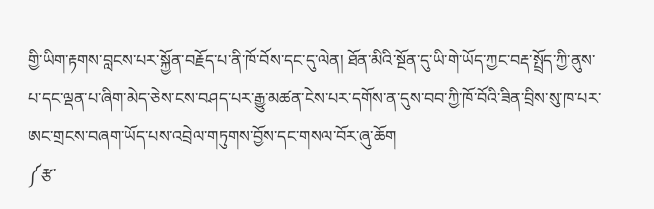གྱི་ཡིག་རྟགས་བླངས་པར་སྐྱོན་བརྗོད་པ་ནི་ཁོ་བོས་དང་དུ་ལེན། ཐོན་མིའི་སྔོན་དུ་ཡི་གེ་ཡོད་ཀྱང་བརྡ་སྤྲོད་ཀྱི་ནུས་པ་དང་ལྡན་པ་ཞིག་མེད་ཅེས་ངས་བཤད་པར་རྒྱུ་མཚན་ངེས་པར་དགོས་ན་དུས་བབ་ཀྱི་ཁོ་བོའི་ཟིན་བྲིས་སུ་ཁ་པར་ཨང་གྲངས་བཞག་ཡོད་པས་འབྲེལ་གཏུགས་བྱོས་དང་གསལ་བོར་ཞུ་ཆོག
༼རྩ་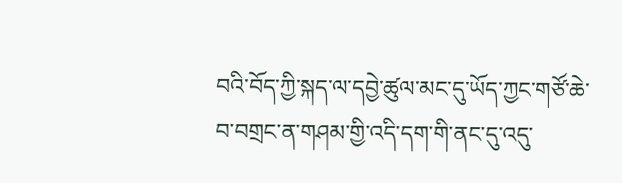བའི་བོད་ཀྱི་སྐད་ལ་དབྱེ་ཚུལ་མང་དུ་ཡོད་ཀྱང་གཙོ་ཆེ་བ་བགྲང་ན་གཤམ་གྱི་འདི་དག་གི་ནང་དུ་འདུ་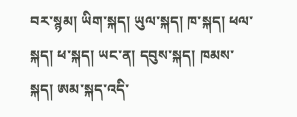བར་སྙམ། ཡིག་སྐད། ཡུལ་སྐད། ཁ་སྐད། ཕལ་སྐད། ཕ་སྐད། ཡང་ན། དབུས་སྐད། ཁམས་སྐད། ཨམ་སྐད་འདི་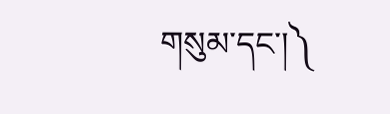གསུམ་དང་།༽